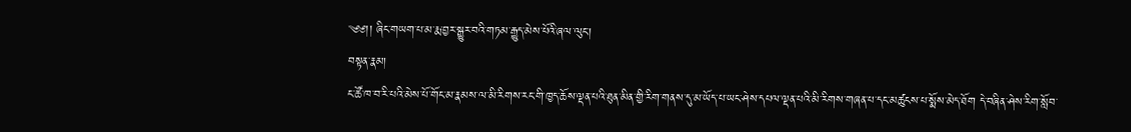༄༅།། ཞིང་གཡག་པ་མ་རྨ་བྱར་སྒྱུར་བའི་གཏམ་རྒྱུད་མེས་པོའི་ཞལ་ལུང་།
བསྟན་རྣམ།
ང་ཚོ་ཁ་བ་རི་པའི་མེས་པོ་གོང་མ་རྣམས་ལ་མི་རིགས་རང་གི་ཁྱད་ཆོས་ལྡན་པའི་ཐུན་མིན་གྱི་རིག་གནས་དུ་མ་ཡོད་པ་ཡང་ཤེས་དཔལ་ལྡན་པའི་མི་རིགས་གཞན་པ་དང་མཚུངས་པ་སྨོས་མེད་ཐོག དེ་བཞིན་ཤེས་རིག་སློབ་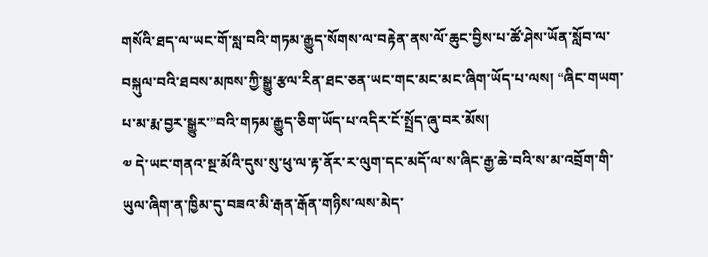གསོའི་ཐད་ལ་ཡང་གོ་སླ་བའི་གཏམ་རྒྱུད་སོགས་ལ་བརྟེན་ནས་ལོ་ཆུང་བྱིས་པ་ཚོ་ཤེས་ཡོན་སློབ་ལ་བསྐུལ་བའི་ཐབས་མཁས་ཀྱི་སྒྱུ་རྩལ་རིན་ཐང་ཅན་ཡང་གང་མང་མང་ཞིག་ཡོད་པ་ལས། “ཞིང་གཡག་པ་མ་རྨ་བྱར་སྒྱུར་”བའི་གཏམ་རྒྱུད་ཅིག་ཡོད་པ་འདིར་ངོ་སྤྲོད་ཞུ་བར་མོས།
༧ དེ་ཡང་གནའ་སྔ་མོའི་དུས་སུ་ཕུ་ལ་རྟ་ནོར་ར་ལུག་དང་མདོ་ལ་ས་ཞིང་རྒྱ་ཆེ་བའི་ས་མ་འབྲོག་གི་ཡུལ་ཞིག་ན་ཁྱིམ་དུ་བཟའ་མི་རྒན་རྒོན་གཉིས་ལས་མེད་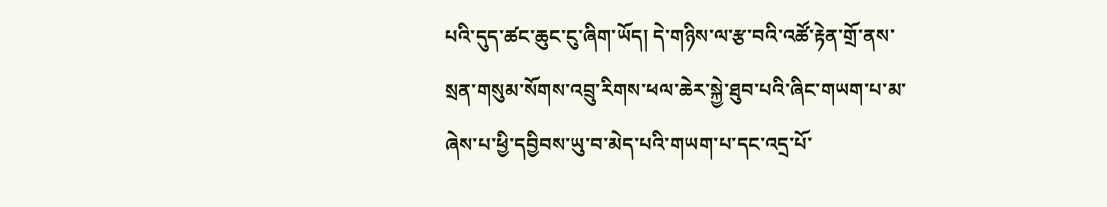པའི་དུད་ཚང་ཆུང་ངུ་ཞིག་ཡོད། དེ་གཉིས་ལ་རྩ་བའི་འཚོ་རྟེན་གྲོ་ནས་སྲན་གསུམ་སོགས་འབྲུ་རིགས་ཕལ་ཆེར་སྐྱེ་ཐུབ་པའི་ཞིང་གཡག་པ་མ་ཞེས་པ་ཕྱི་དབྱིབས་ཡུ་བ་མེད་པའི་གཡག་པ་དང་འདྲ་པོ་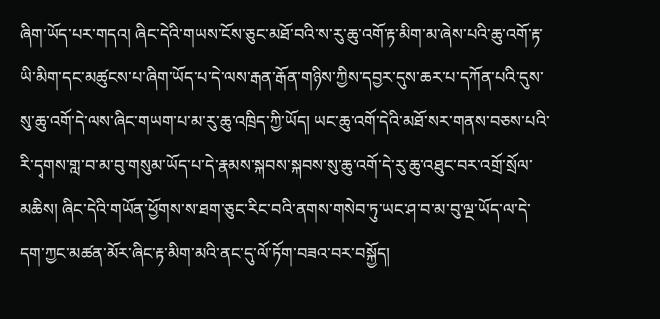ཞིག་ཡོད་པར་གདའ། ཞིང་དེའི་གཡས་ངོས་ཅུང་མཐོ་བའི་ས་རུ་ཆུ་འགོ་རྟ་མིག་མ་ཞེས་པའི་ཆུ་འགོ་རྟ་ཡི་མིག་དང་མཚུངས་པ་ཞིག་ཡོད་པ་དེ་ལས་རྒན་རྒོན་གཉིས་ཀྱིས་དབྱར་དུས་ཆར་པ་དཀོན་པའི་དུས་སུ་ཆུ་འགོ་དེ་ལས་ཞིང་གཡག་པ་མ་རུ་ཆུ་འཁྲིད་ཀྱི་ཡོད། ཡང་ཆུ་འགོ་དེའི་མཐོ་སར་གནས་བཅས་པའི་རི་དྭགས་གླ་བ་མ་བུ་གསུམ་ཡོད་པ་དེ་རྣམས་སྐབས་སྐབས་སུ་ཆུ་འགོ་དེ་རུ་ཆུ་འཐུང་བར་འགྲོ་སྲོལ་མཆིས། ཞིང་དེའི་གཡོན་ཕྱོགས་ས་ཐག་ཅུང་རིང་བའི་ནགས་གསེབ་ཏུ་ཡང་ཤ་བ་མ་བུ་ལྔ་ཡོད་ལ་དེ་དག་ཀྱང་མཚན་མོར་ཞིང་རྟ་མིག་མའི་ནང་དུ་ལོ་ཏོག་བཟའ་བར་བསྐྱོད།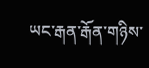ཡང་རྒན་རྒོན་གཉིས་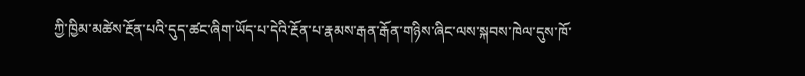ཀྱི་ཁྱིམ་མཚེས་རྔོན་པའི་དུད་ཚང་ཞིག་ཡོད་པ་དེའི་རྔོན་པ་རྣམས་རྒན་རྒོན་གཉིས་ཞིང་ལས་སྐབས་ཁེལ་དུས་ཁོ་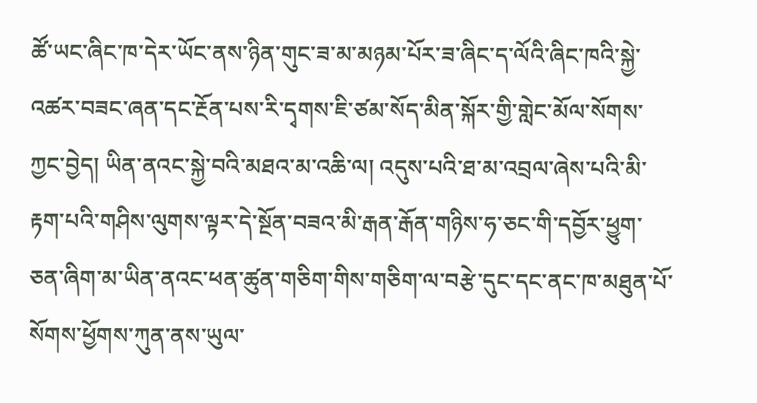ཚོ་ཡང་ཞིང་ཁ་དེར་ཡོང་ནས་ཉིན་གུང་ཟ་མ་མཉམ་པོར་ཟ་ཞིང་ད་ལོའི་ཞིང་ཁའི་སྐྱེ་འཚར་བཟང་ཞན་དང་རྔོན་པས་རི་དྭགས་ཇི་ཙམ་སོད་མིན་སྐོར་གྱི་གླེང་མོལ་སོགས་ཀྱང་བྱེད། ཡིན་ནའང་སྐྱེ་བའི་མཐའ་མ་འཆི་ལ། འདུས་པའི་ཐ་མ་འབྲལ་ཞེས་པའི་མི་རྟག་པའི་གཤིས་ལུགས་ལྟར་དེ་སྔོན་བཟའ་མི་རྒན་རྒོན་གཉིས་ཧ་ཅང་གི་དབྱོར་ཕྱུག་ཅན་ཞིག་མ་ཡིན་ནའང་ཕན་ཚུན་གཅིག་གིས་གཅིག་ལ་བརྩེ་དུང་དང་ནང་ཁ་མཐུན་པོ་སོགས་ཕྱོགས་ཀུན་ནས་ཡུལ་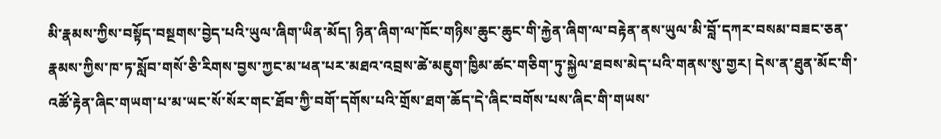མི་རྣམས་ཀྱིས་བསྟོད་བསྔགས་བྱེད་པའི་ཡུལ་ཞིག་ཡིན་མོད། ཉིན་ཞིག་ལ་ཁོང་གཉིས་ཆུང་ཆུང་གི་རྐྱེན་ཞིག་ལ་བརྟེན་ནས་ཡུལ་མི་བློ་དཀར་བསམ་བཟང་ཅན་རྣམས་ཀྱིས་ཁ་ཏ་སློབ་གསོ་ཅི་རིགས་བྱས་ཀྱང་མ་ཕན་པར་མཐའ་འབྲས་ཚེ་མཇུག་ཁྱིམ་ཚང་གཅིག་ཏུ་སྐྱེལ་ཐབས་མེད་པའི་གནས་སུ་གྱར། དེས་ན་ཐུན་མོང་གི་འཚོ་རྟེན་ཞིང་གཡག་པ་མ་ཡང་སོ་སོར་གང་ཐོབ་ཀྱི་བགོ་དགོས་པའི་གྲོས་ཐག་ཆོད་དེ་ཞིང་བགོས་པས་ཞིང་གི་གཡས་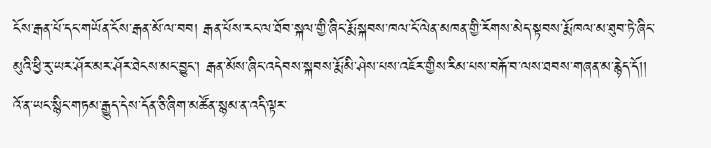ངོས་རྒན་པོ་དང་གཡོན་ངོས་རྒན་མོ་ལ་བབ། རྒན་པོས་རང་ལ་ཐོབ་སྐལ་གྱི་ཞིང་རྨོ་སྐབས་ཁལ་ངོ་ལེན་མཁན་གྱི་རོགས་མེད་སྟབས་རྨོ་ཁལ་མ་ཐུབ་ཏེ་ཞིང་མུའི་ཕྱི་རུ་ཡར་ཤོར་མར་ཤོར་ཐེངས་མང་བྱུང་། རྒན་མོས་ཞིང་འདེབས་སྐབས་རྨོ་མི་ཤེས་པས་འཇོར་གྱིས་རིམ་པས་བརྐོ་བ་ལས་ཐབས་གཞན་མ་རྙེད་དོ།།
འོ་ན་ཡང་སྙིང་གཏམ་རྒྱུད་དེས་དོན་ཅི་ཞིག་མཚོན་སྙམ་ན་འདི་ལྟར་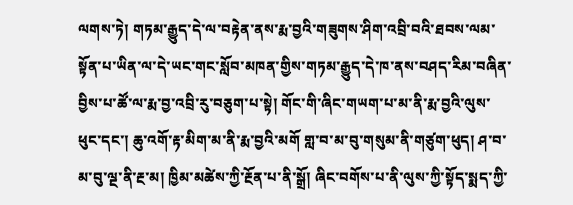ལགས་ཏེ། གཏམ་རྒྱུད་དེ་ལ་བརྟེན་ནས་རྨ་བྱའི་གཟུགས་ཤིག་འབྲི་བའི་ཐབས་ལམ་སྟོན་པ་ཡིན་ལ་དེ་ཡང་གང་སློབ་མཁན་གྱིས་གཏམ་རྒྱུད་དེ་ཁ་ནས་བཤད་རིམ་བཞིན་བྱིས་པ་ཚོ་ལ་རྨ་བྱ་འབྲི་རུ་བཅུག་པ་སྟེ། གོང་གི་ཞིང་གཡག་པ་མ་ནི་རྨ་བྱའི་ལུས་ཕུང་དང་། ཆུ་འགོ་རྟ་མིག་མ་ནི་རྨ་བྱའི་མགོ གླ་བ་མ་བུ་གསུམ་ནི་གཙུག་ཕུད། ཤ་བ་མ་བུ་ལྔ་ནི་རྔ་མ། ཁྱིམ་མཚེས་ཀྱི་རྔོན་པ་ནི་སྒྲོ། ཞིང་བགོས་པ་ནི་ལུས་ཀྱི་སྟོད་སྨད་ཀྱི་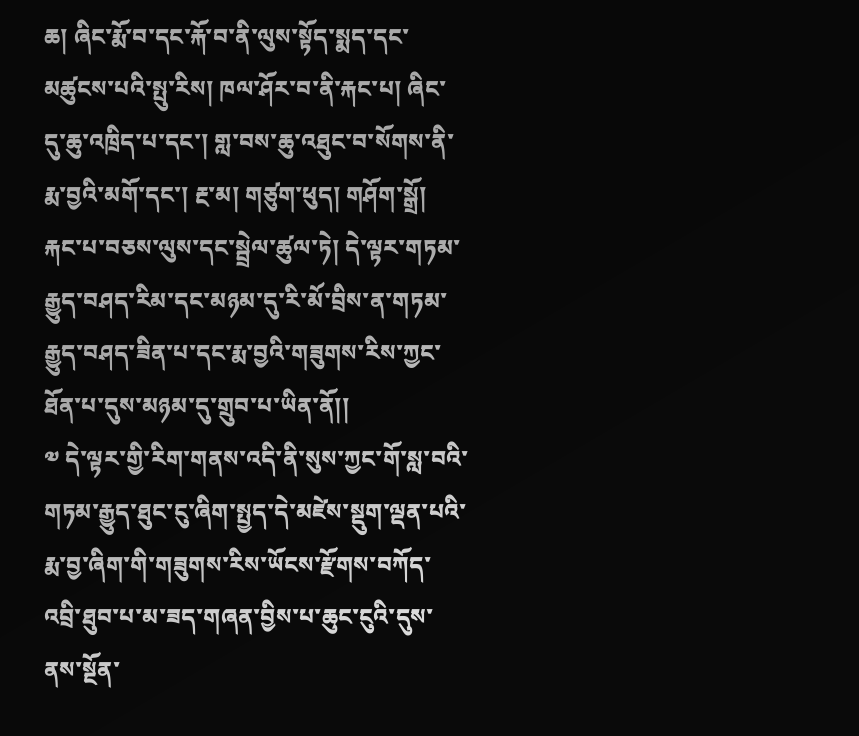ཆ། ཞིང་རྨོ་བ་དང་རྐོ་བ་ནི་ལུས་སྟོད་སྨད་དང་མཚུངས་པའི་སྤུ་རིས། ཁལ་ཤོར་བ་ནི་རྐང་པ། ཞིང་དུ་ཆུ་འཁྲིད་པ་དང་། གླ་བས་ཆུ་འཐུང་བ་སོགས་ནི་རྨ་བྱའི་མགོ་དང་། རྔ་མ། གཙུག་ཕུད། གཤོག་སྒྲོ། རྐང་པ་བཅས་ལུས་དང་སྦྲེལ་ཚུལ་ཏེ། དེ་ལྟར་གཏམ་རྒྱུད་བཤད་རིམ་དང་མཉམ་དུ་རི་མོ་བྲིས་ན་གཏམ་རྒྱུད་བཤད་ཟིན་པ་དང་རྨ་བྱའི་གཟུགས་རིས་ཀྱང་ཐོན་པ་དུས་མཉམ་དུ་གྲུབ་པ་ཡིན་ནོ།།
༧ དེ་ལྟར་གྱི་རིག་གནས་འདི་ནི་སུས་ཀྱང་གོ་སླ་བའི་གཏམ་རྒྱུད་ཐུང་ངུ་ཞིག་སྤྱད་དེ་མཛེས་སྡུག་ལྡན་པའི་རྨ་བྱ་ཞིག་གི་གཟུགས་རིས་ཡོངས་རྫོགས་བཀོད་འབྲི་ཐུབ་པ་མ་ཟད་གཞན་བྱིས་པ་ཆུང་ངུའི་དུས་ནས་སྔོན་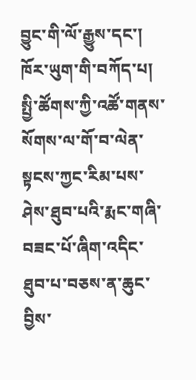བྱུང་གི་ལོ་རྒྱུས་དང་། ཁོར་ཡུག་གི་བཀོད་པ། སྤྱི་ཚོགས་ཀྱི་འཚོ་གནས་སོགས་ལ་གོ་བ་ལེན་སྟངས་ཀྱང་རིམ་པས་ཤེས་ཐུབ་པའི་རྨང་གཞི་བཟང་པོ་ཞིག་འདིང་ཐུབ་པ་བཅས་ན་ཆུང་བྱིས་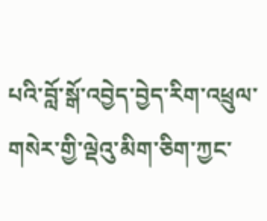པའི་བློ་སྒོ་འབྱེད་བྱེད་རིག་འཕྲུལ་གསེར་གྱི་ལྡེའུ་མིག་ཅིག་ཀྱང་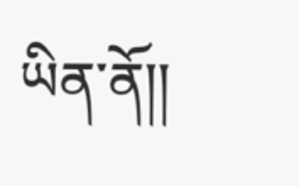ཡིན་ནོ།།